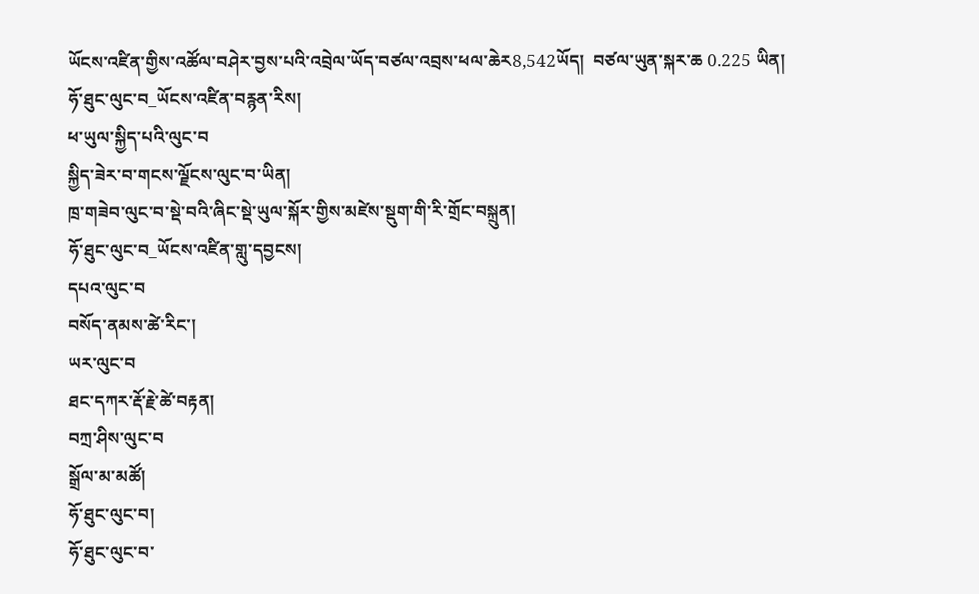ཡོངས་འཛིན་གྱིས་འཚོལ་བཤེར་བྱས་པའི་འབྲེལ་ཡོད་བཙལ་འབྲས་ཕལ་ཆེར8,542ཡོད།  བཙལ་ཡུན་སྐར་ཆ 0.225 ཡིན།
ཧོ་ཐུང་ལུང་བ_ཡོངས་འཛིན་བརྙན་རིས།
ཕ་ཡུལ་སྐྱིད་པའི་ལུང་བ
སྐྱིད་ཟེར་བ་གངས་ལྗོངས་ལུང་བ་ཡིན།
ཁྲ་གཟེབ་ལུང་བ་སྡེ་བའི་ཞིང་སྡེ་ཡུལ་སྐོར་གྱིས་མཛེས་སྡུག་གི་རི་གྲོང་བསྐྲུན།
ཧོ་ཐུང་ལུང་བ_ཡོངས་འཛིན་གླུ་དབྱངས།
དཔའ་ལུང་བ
བསོད་ནམས་ཚེ་རིང་།
ཡར་ལུང་བ
ཐང་དཀར་རྡོ་རྗེ་ཚེ་བརྟན།
བཀྲ་ཤིས་ལུང་བ
སྒྲོལ་མ་མཚོ།
ཧོ་ཐུང་ལུང་བ།
ཧོ་ཐུང་ལུང་བ་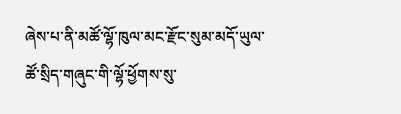ཞེས་པ་ནི་མཚོ་ལྷོ་ཁུལ་མང་རྫོང་སུམ་མདོ་ཡུལ་ཚོ་སྲིད་གཞུང་གི་ལྷོ་ཕྱོགས་སུ་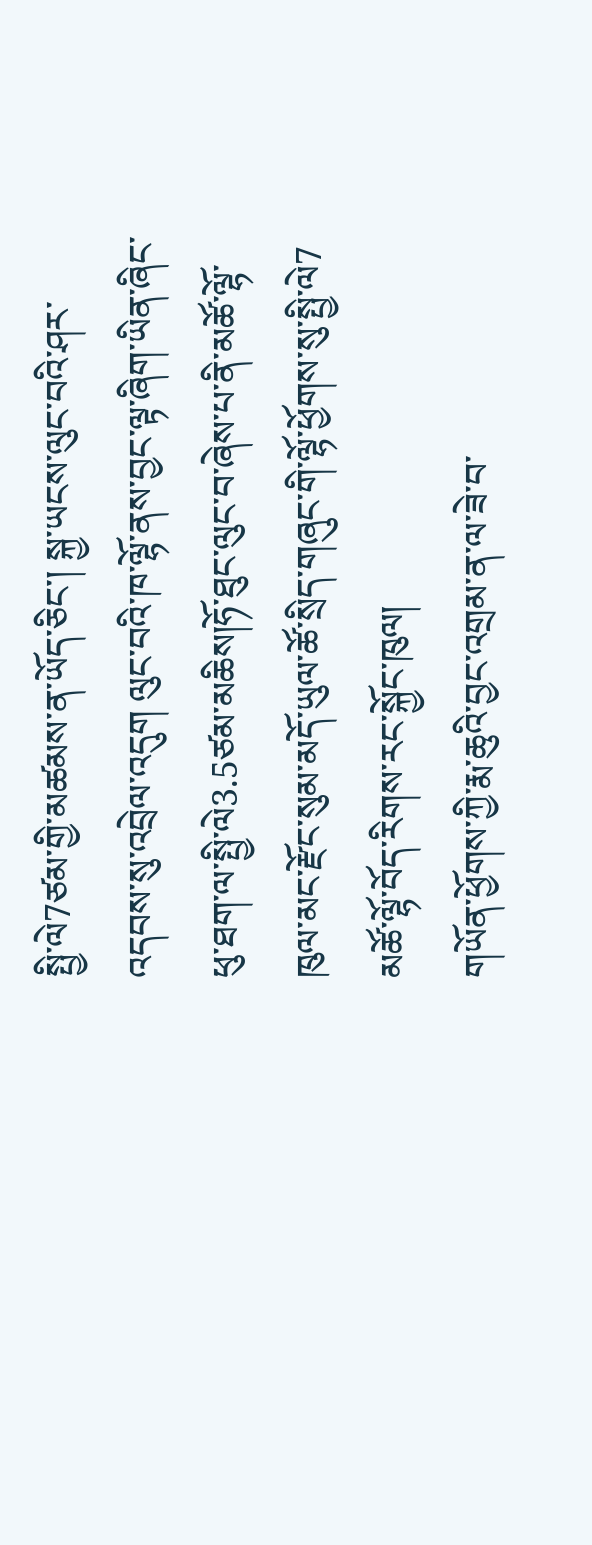སྤྱི་ལེ7ཙམ་གྱི་མཚམས་ན་ཡོད་ཅིང་། སྐྱ་ཡངས་ལུང་བའི་ཤར་འདབས་སུ་འབྲེལ་འདུག ལུང་བའི་ཁ་ལྷོ་ནས་བྱང་ལྟ་ཞིག་ཡིན་ཞིང་ཕུ་ཐག་ལ་སྤྱི་ལེ3.5ཙམ་མཆིས།ཧོ་ཐུང་ལུང་བ་ཞེས་པ་ནི་མཚོ་ལྷོ་ཁུལ་མང་རྫོང་སུམ་མདོ་ཡུལ་ཚོ་སྲིད་གཞུང་གི་ལྷོ་ཕྱོགས་སུ་སྤྱི་ལེ7
མཚོ་ལྷོ་བོད་རིགས་རང་སྐྱོང་ཁུལ།
གཡོན་ཕྱོགས་ཀྱི་རྨ་ཆུའི་བྱང་འགྲམ་ན་ལ་ཟེ་བ་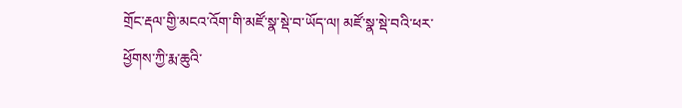གྲོང་རྡལ་གྱི་མངའ་འོག་གི་མཛོ་སྣ་སྡེ་བ་ཡོད་ལ། མཛོ་སྣ་སྡེ་བའི་ཕར་ཕྱོགས་ཀྱི་རྨ་ཆུའི་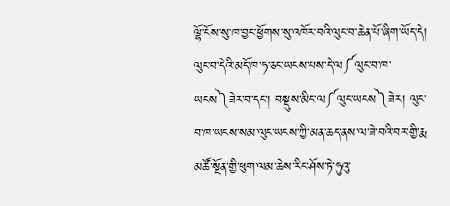ལྷོ་ངོས་སུ་ཁ་བྱང་ཕྱོགས་སུ་འཁོར་བའི་ལུང་བ་ཆེན་པོ་ཞིག་ཡོད་དེ། ལུང་བ་དེའི་མདོ་ཁ་ཧ་ཅང་ཡངས་པས་དེ་ལ༼ལུང་བ་ཁ་ཡངས༽ཟེར་བ་དང་། བསྡུས་མིང་ལ༼ལུང་ཡངས༽ཟེར། ལུང་བ་ཁ་ཡངས་སམ་ལུང་ཡངས་ཀྱི་མན་ཆད་ནས་ལ་ཟེ་བའི་བར་གྱི་རྨ
མཚོ་སྔོན་གྱི་ཕུག་ལམ་ཆེས་རིང་ཤོས་ཏེ་ཧུའུ་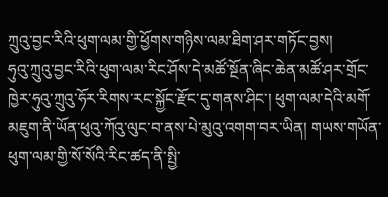ཀྲུའུ་བྱང་རིའི་ཕུག་ལམ་གྱི་ཕྱོགས་གཉིས་ལམ་ཐིག་ཤར་གཏོང་བྱས།
ཧུའུ་ཀྲུའུ་བྱང་རིའི་ཕུག་ལམ་རིང་ཤོས་དེ་མཚོ་སྔོན་ཞིང་ཆེན་མཚོ་ཤར་གྲོང་ཁྱེར་ཧུའུ་ཀྲུའུ་ཧོར་རིགས་རང་སྐྱོང་རྫོང་དུ་གནས་ཤིང་། ཕུག་ལམ་དེའི་མགོ་མཇུག་ནི་ཡོན་ཕུའུ་ཀོའུ་ལུང་བ་ནས་པེ་མུའུ་འགག་བར་ཡིན། གཡས་གཡོན་ཕུག་ལམ་གྱི་སོ་སོའི་རིང་ཚད་ནི་སྤྱི་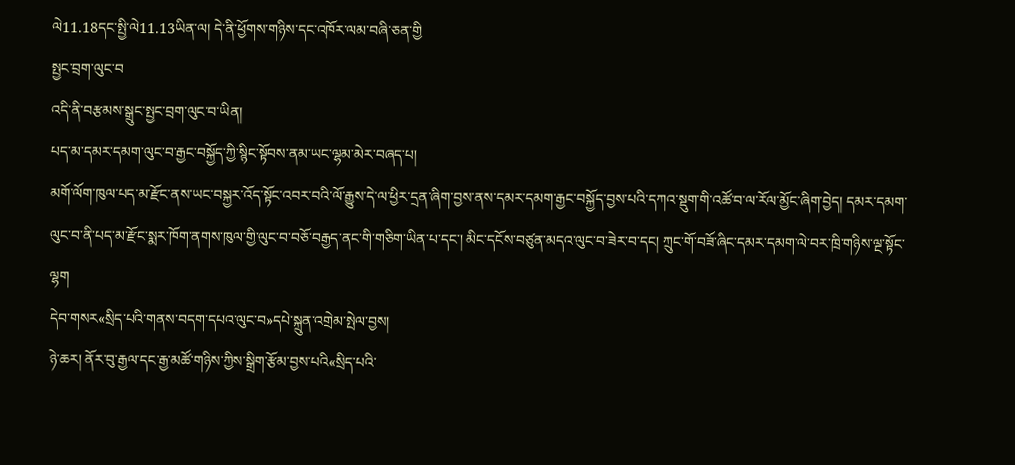ལེ11.18དང་སྤྱི་ལེ11.13ཡིན་ལ། དེ་ནི་ཕྱོགས་གཉིས་དང་འཁོར་ལམ་བཞི་ཅན་གྱི
སྤྱང་བྲག་ལུང་བ
འདི་ནི་བརྩམས་སྒྲུང་སྤྱང་བྲག་ལུང་བ་ཡིན།
པད་མ་དམར་དམག་ལུང་བ་རྒྱང་བསྐྱོད་ཀྱི་སྙིང་སྟོབས་ནམ་ཡང་ལྷམ་མེར་བཞད་པ།
མགོ་ལོག་ཁུལ་པད་མ་རྫོང་ནས་ཡང་བསྐྱར་འོད་སྟོང་འབར་བའི་ལོ་རྒྱུས་དེ་ལ་ཕྱིར་དྲན་ཞིག་བྱས་ནས་དམར་དམག་རྒྱང་བསྐྱོད་བྱས་པའི་དཀའ་སྡུག་གི་འཚོ་བ་ལ་རོལ་མྱོང་ཞིག་བྱེད། དམར་དམག་ལུང་བ་ནི་པད་མ་རྫོང་སྨར་ཁོག་ནགས་ཁུལ་གྱི་ལུང་བ་བཅོ་བརྒྱད་ནང་གི་གཅིག་ཡིན་པ་དང་། མིང་དངོས་བཙུན་མདའ་ལུང་བ་ཟེར་བ་དང། ཀྲུང་གོ་བཟོ་ཞིང་དམར་དམག་ལེ་བར་ཁྲི་གཉིས་ལྔ་སྟོང་ལྷག
དེབ་གསར«སྲིད་པའི་གནས་བདག་དཔའ་ལུང་བ»དཔེ་སྐྲུན་འགྲེམ་སྤེལ་བྱས།
ཉེ་ཆར། ནོར་བུ་རྒྱལ་དང་རྒྱ་མཚོ་གཉིས་ཀྱིས་སྒྲིག་རྩོམ་བྱས་པའི«སྲིད་པའི་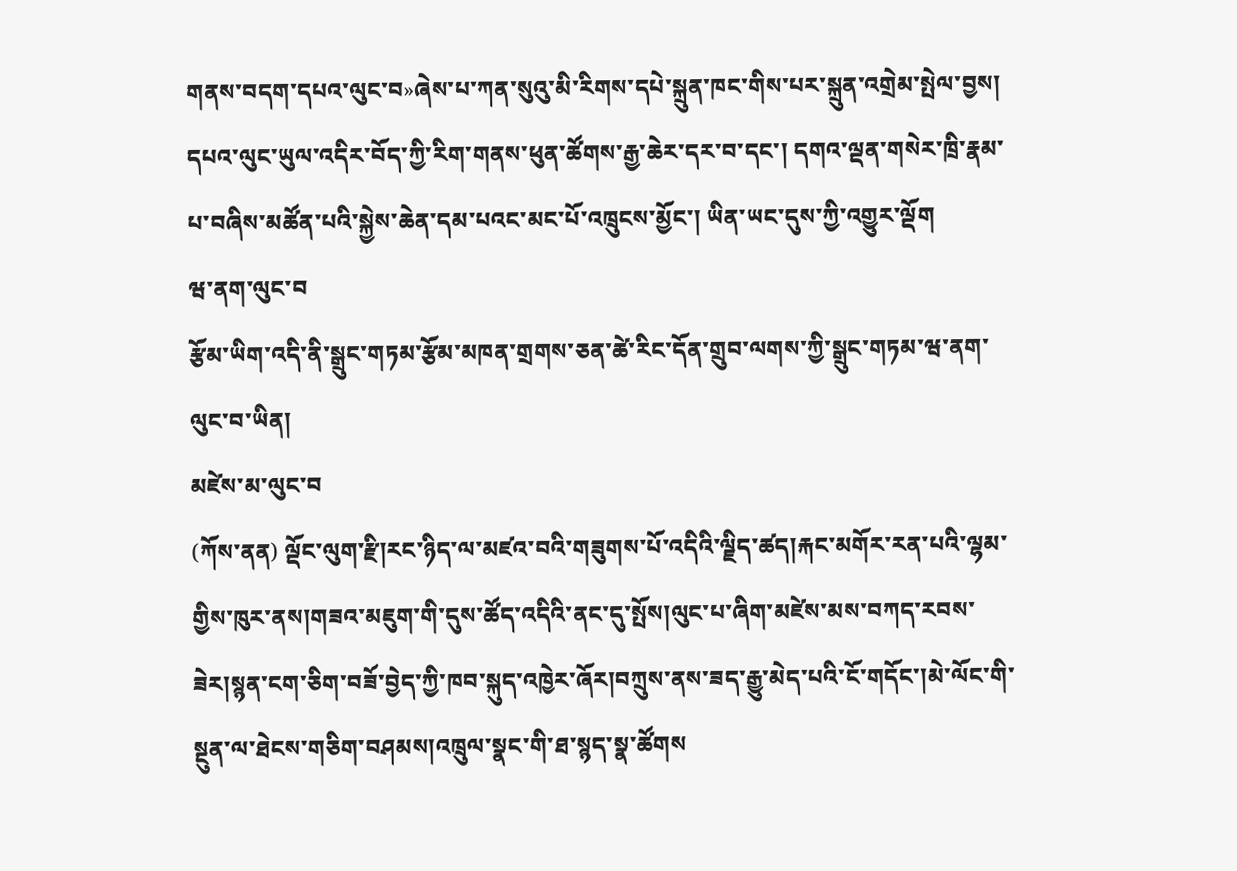གནས་བདག་དཔའ་ལུང་བ»ཞེས་པ་ཀན་སུའུ་མི་རིགས་དཔེ་སྐྲུན་ཁང་གིས་པར་སྐྲུན་འགྲེམ་སྤེལ་བྱས། དཔའ་ལུང་ཡུལ་འདིར་བོད་ཀྱི་རིག་གནས་ཕུན་ཚོགས་རྒྱ་ཆེར་དར་བ་དང་། དགའ་ལྡན་གསེར་ཁྲི་རྣམ་པ་བཞིས་མཚོན་པའི་སྐྱེས་ཆེན་དམ་པའང་མང་པོ་འཁྲུངས་མྱོང་། ཡིན་ཡང་དུས་ཀྱི་འགྱུར་ལྡོག
ཝ་ནག་ལུང་བ
རྩོམ་ཡིག་འདི་ནི་སྒྲུང་གཏམ་རྩོམ་མཁན་གྲགས་ཅན་ཚེ་རིང་དོན་གྲུབ་ལགས་ཀྱི་སྒྲུང་གཏམ་ཝ་ནག་ལུང་བ་ཡིན།
མཛེས་མ་ལུང་བ
(ཀོས་ནན) ལྡོང་ལུག་རྫི།རང་ཉིད་ལ་མཛའ་བའི་གཟུགས་པོ་འདིའི་ལྗིད་ཚད།རྐང་མགོར་རན་པའི་ལྷམ་གྱིས་ཁུར་ནས།གཟའ་མཇུག་གི་དུས་ཚོད་འདིའི་ནང་དུ་སྤོས།ལུང་པ་ཞིག་མཛེས་མས་བཀད་རབས་ཟེར།སྙན་ངག་ཅིག་བཟོ་བྱེད་ཀྱི་ཁབ་སྐུད་འཁྱེར་ཞོར།བཀྲུས་ནས་ཟད་རྒྱུ་མེད་པའི་ངོ་གདོང་།མེ་ལོང་གི་སྔུན་ལ་ཐེངས་གཅིག་བཤམས།འཁྲུལ་སྣང་གི་ཐ་སྙད་སྣ་ཚོགས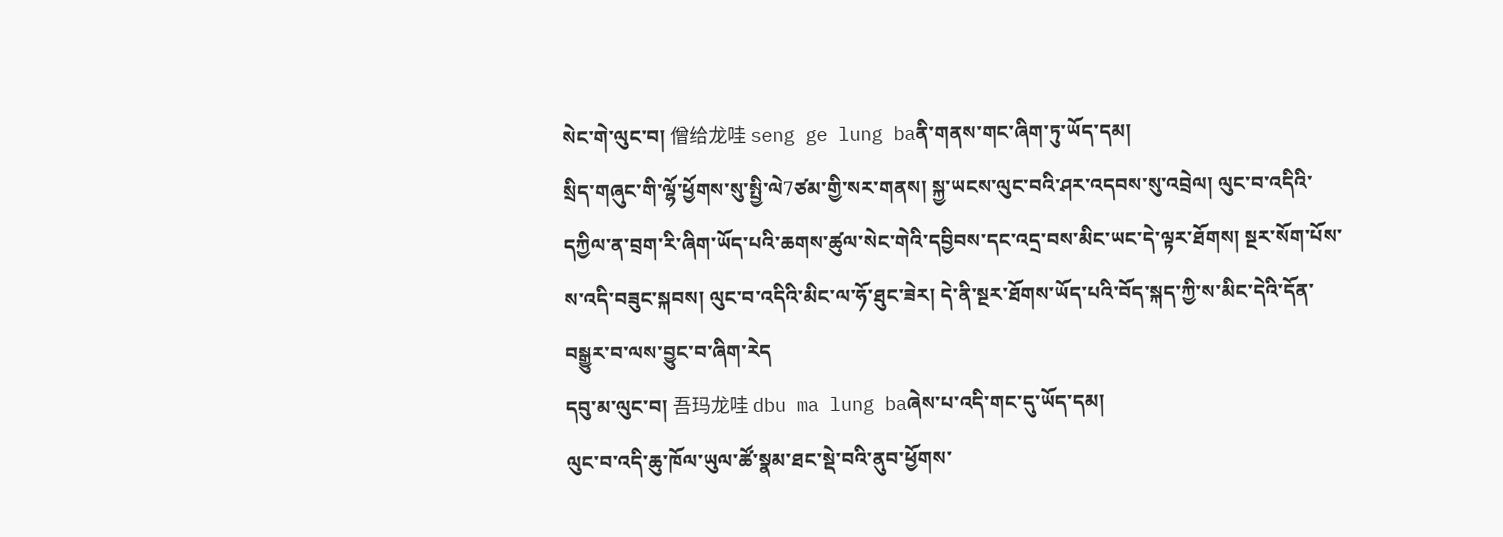སེང་གེ་ལུང་བ། 僧给龙哇 seng ge lung baནི་གནས་གང་ཞིག་ཏུ་ཡོད་དམ།
སྲིད་གཞུང་གི་ལྷོ་ཕྱོགས་སུ་སྤྱི་ལེ7ཙམ་གྱི་སར་གནས། སྐྱ་ཡངས་ལུང་བའི་ཤར་འདབས་སུ་འབྲེལ། ལུང་བ་འདིའི་དཀྱིལ་ན་བྲག་རི་ཞིག་ཡོད་པའི་ཆགས་ཚུལ་སེང་གེའི་དབྱིབས་དང་འདྲ་བས་མིང་ཡང་དེ་ལྟར་ཐོགས། སྔར་སོག་པོས་ས་འདི་བཟུང་སྐབས། ལུང་བ་འདིའི་མིང་ལ་ཧོ་ཐུང་ཟེར། དེ་ནི་སྔར་ཐོགས་ཡོད་པའི་བོད་སྐད་ཀྱི་ས་མིང་དེའི་དོན་བསྒྱུར་བ་ལས་བྱུང་བ་ཞིག་རེད
དབུ་མ་ལུང་བ། 吾玛龙哇 dbu ma lung baཞེས་པ་འདི་གང་དུ་ཡོད་དམ།
ལུང་བ་འདི་ཆུ་ཁོལ་ཡུལ་ཚོ་སྣམ་ཐང་སྡེ་བའི་ནུབ་ཕྱོགས་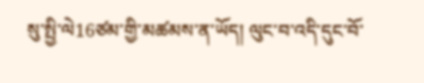སུ་སྤྱི་ལེ16ཙམ་གྱི་མཚམས་ན་ཡོད། ལུང་བ་འདི་དུང་བོ་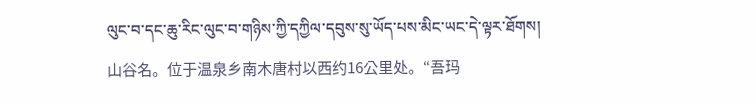ལུང་བ་དང་ཆུ་རིང་ལུང་བ་གཉིས་ཀྱི་དཀྱིལ་དབུས་སུ་ཡོད་པས་མིང་ཡང་དེ་ལྟར་ཐོགས། 山谷名。位于温泉乡南木唐村以西约16公里处。“吾玛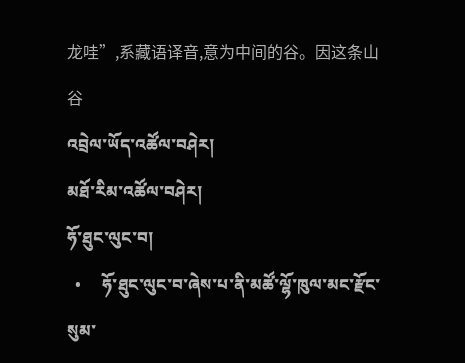龙哇”,系藏语译音,意为中间的谷。因这条山谷
འབྲེལ་ཡོད་འཚོལ་བཤེར།
མཐོ་རིམ་འཚོལ་བཤེར།
ཧོ་ཐུང་ལུང་བ།
  •     ཧོ་ཐུང་ལུང་བ་ཞེས་པ་ནི་མཚོ་ལྷོ་ཁུལ་མང་རྫོང་སུམ་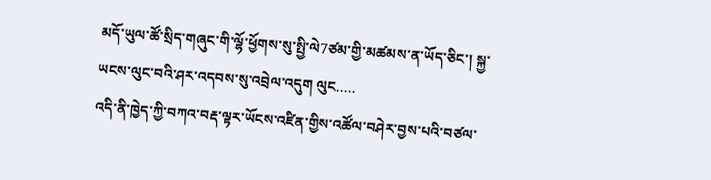མདོ་ཡུལ་ཚོ་སྲིད་གཞུང་གི་ལྷོ་ཕྱོགས་སུ་སྤྱི་ལེ7ཙམ་གྱི་མཚམས་ན་ཡོད་ཅིང་། སྐྱ་ཡངས་ལུང་བའི་ཤར་འདབས་སུ་འབྲེལ་འདུག ལུང.....
འདི་ནི་ཁྱེད་ཀྱི་བཀའ་བརྡ་ལྟར་ཡོངས་འཛིན་གྱིས་འཚོལ་བཤེར་བྱས་པའི་བཙལ་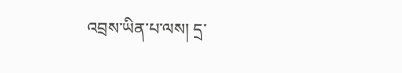འབྲས་ཡིན་པ་ལས། དྲ་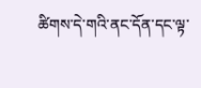ཚིགས་དེ་གའི་ནང་དོན་དང་ལྟ་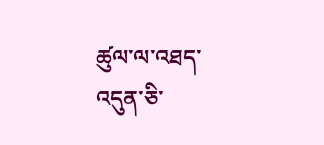ཚུལ་ལ་འཐད་འདུན་ཅི་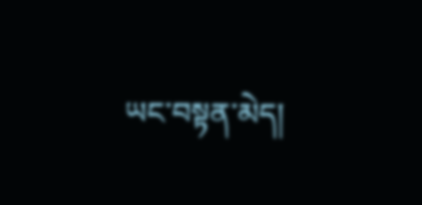ཡང་བསྟན་མེད།